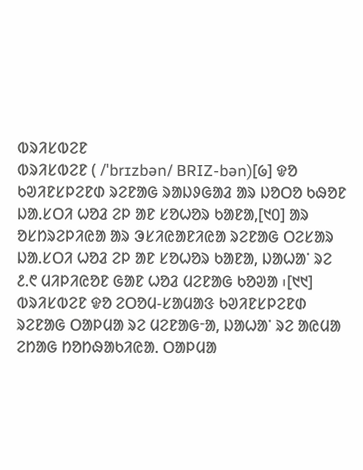ᱵᱨᱤᱥᱵᱮᱱ
ᱵᱨᱤᱥᱵᱮᱱ ( /ˈbrɪzbən/ BRIZ-bən)[᱙] ᱫᱚ ᱠᱣᱤᱱᱥᱞᱮᱱᱰ ᱨᱮᱱᱟᱜ ᱨᱟᱡᱽᱜᱟᱲ ᱟᱨ ᱡᱚᱛᱚ ᱠᱷᱚᱱ ᱡᱟᱹᱥᱛᱤ ᱦᱚᱲ ᱮᱞ ᱟᱱ ᱥᱚᱦᱚᱨ ᱠᱟᱱᱟ,[᱑᱐] ᱟᱨ ᱚᱥᱴᱨᱮᱞᱤᱭᱟ ᱟᱨ ᱳᱥᱤᱭᱟᱱᱤᱭᱟ ᱨᱮᱱᱟᱜ ᱛᱮᱥᱟᱨ ᱡᱟᱹᱥᱛᱤ ᱦᱚᱲ ᱮᱞ ᱟᱱ ᱥᱚᱦᱚᱨ ᱠᱟᱱᱟ, ᱡᱟᱦᱟᱸ ᱨᱮ ᱒.᱖ ᱢᱤᱞᱤᱭᱚᱱ ᱜᱟᱱ ᱦᱚᱲ ᱢᱮᱱᱟᱜ ᱠᱚᱣᱟ ᱾[᱑᱑] ᱵᱨᱤᱥᱵᱮᱱ ᱫᱚ ᱮᱛᱚᱢ-ᱥᱟᱢᱟᱝ ᱠᱣᱤᱱᱥᱞᱮᱱᱰ ᱨᱮᱱᱟᱜ ᱛᱟᱞᱢᱟ ᱨᱮ ᱢᱮᱱᱟᱜᱼᱟ, ᱡᱟᱦᱟᱸ ᱨᱮ ᱟᱭᱢᱟ ᱮᱴᱟᱜ ᱴᱚᱴᱷᱟᱠᱤᱭᱟᱹ ᱛᱟᱞᱢᱟ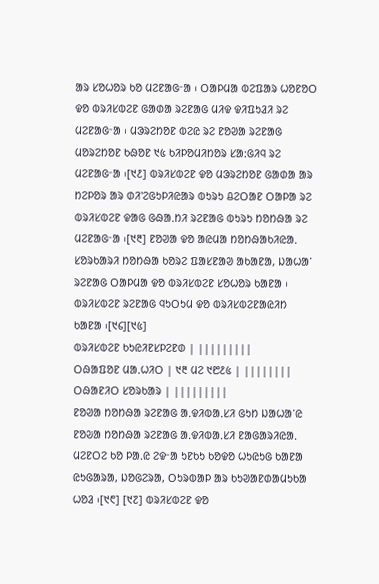ᱟᱨ ᱥᱚᱦᱚᱨ ᱠᱚ ᱢᱮᱱᱟᱜᱼᱟ ᱾ ᱛᱟᱞᱢᱟ ᱵᱮᱯᱟᱨ ᱦᱚᱱᱚᱛ ᱫᱚ ᱵᱨᱤᱥᱵᱮᱱ ᱜᱟᱰᱟ ᱨᱮᱱᱟᱜ ᱢᱤᱫ ᱫᱤᱯᱩᱲᱤ ᱨᱮ ᱢᱮᱱᱟᱜᱼᱟ ᱾ ᱢᱳᱨᱮᱴᱚᱱ ᱵᱮᱭ ᱨᱮ ᱱᱚᱣᱟ ᱨᱮᱱᱟᱜ ᱢᱚᱨᱮᱴᱚᱱ ᱠᱷᱚᱱ ᱑᱕ ᱠᱤᱞᱚᱢᱤᱴᱚᱨ ᱥᱟᱺᱜᱤᱧ ᱨᱮ ᱢᱮᱱᱟᱜᱼᱟ ᱾[᱑᱒] ᱵᱨᱤᱥᱵᱮᱱ ᱫᱚ ᱢᱳᱨᱮᱴᱚᱱ ᱜᱟᱰᱟ ᱟᱨ ᱴᱮᱞᱚᱨ ᱟᱨ ᱰᱤ'ᱮᱜᱩᱞᱤᱭᱟᱨ ᱵᱩᱨᱩ ᱪᱮᱛᱟᱱ ᱛᱟᱞᱟ ᱨᱮ ᱵᱨᱤᱥᱵᱮᱱ ᱫᱟᱜ ᱜᱷᱟᱹᱴᱤ ᱨᱮᱱᱟᱜ ᱵᱩᱨᱩ ᱴᱚᱴᱷᱟ ᱨᱮ ᱢᱮᱱᱟᱜᱼᱟ ᱾[᱑᱓] ᱱᱚᱣᱟ ᱫᱚ ᱟᱭᱢᱟ ᱴᱚᱴᱷᱟᱠᱤᱭᱟᱹ ᱥᱚᱨᱠᱟᱨᱤ ᱴᱚᱴᱷᱟ ᱠᱚᱨᱮ ᱯᱟᱥᱱᱟᱣ ᱟᱠᱟᱱᱟ, ᱡᱟᱦᱟᱸ ᱨᱮᱱᱟᱜ ᱛᱟᱞᱢᱟ ᱫᱚ ᱵᱨᱤᱥᱵᱮᱱ ᱥᱚᱦᱚᱨ ᱠᱟᱱᱟ ᱾ ᱵᱨᱤᱥᱵᱮᱱ ᱨᱮᱱᱟᱜ ᱧᱩᱛᱩᱢ ᱫᱚ ᱵᱨᱤᱥᱵᱮᱱᱟᱭᱤᱴ ᱠᱟᱱᱟ ᱾[᱑᱔][᱑᱕]
ᱵᱨᱤᱥᱵᱮᱱ ᱠᱩᱭᱤᱱᱥᱞᱮᱱᱰ | |||||||||
ᱛᱷᱟᱯᱚᱱ ᱢᱟᱹᱦᱤᱛ | ᱑᱓ ᱢᱮ ᱑᱘᱒᱕ | ||||||||
ᱛᱷᱟᱱᱤᱛ ᱥᱚᱨᱠᱟᱨ | |||||||||
ᱱᱚᱣᱟ ᱴᱚᱴᱷᱟ ᱨᱮᱱᱟᱜ ᱟᱹᱫᱤᱵᱟᱹᱥᱤ ᱜᱩᱴ ᱡᱟᱦᱟᱸᱭ ᱱᱚᱶᱟ ᱴᱚᱴᱷᱟ ᱨᱮᱱᱟᱜ ᱟᱹᱫᱤᱵᱟᱹᱥᱤ ᱱᱟᱜᱟᱨᱤᱭᱟᱹ ᱢᱮᱱᱛᱮ ᱠᱚ ᱞᱟᱹᱭ ᱮᱫᱼᱟ ᱩᱱᱠᱩ ᱠᱚᱫᱚ ᱦᱩᱭᱩᱜ ᱠᱟᱱᱟ ᱭᱩᱜᱟᱨᱟ, ᱡᱚᱜᱮᱨᱟ, ᱛᱩᱨᱵᱟᱞ ᱟᱨ ᱠᱩᱣᱟᱱᱰᱟᱢᱩᱠᱟ ᱦᱚᱲ ᱾[᱑᱖] [᱑᱗] ᱵᱨᱤᱥᱵᱮᱱ ᱫᱚ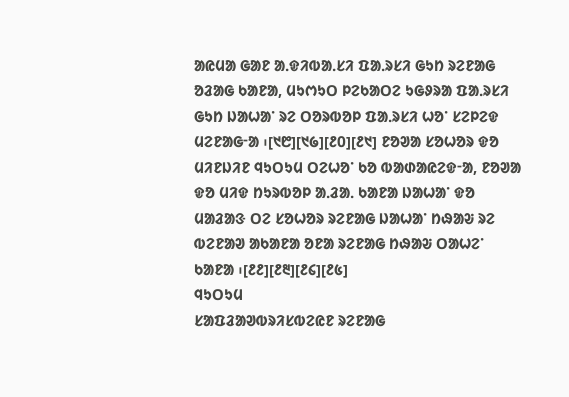ᱟᱭᱢᱟ ᱜᱟᱱ ᱟᱹᱫᱤᱵᱟᱹᱥᱤ ᱯᱟᱹᱨᱥᱤ ᱜᱩᱴ ᱨᱮᱱᱟᱜ ᱚᱲᱟᱜ ᱠᱟᱱᱟ, ᱢᱩᱬᱩᱛ ᱞᱮᱠᱟᱛᱮ ᱩᱜᱽᱨᱟ ᱯᱟᱹᱨᱥᱤ ᱜᱩᱴ ᱡᱟᱦᱟᱸ ᱨᱮ ᱛᱚᱨᱵᱚᱞ ᱯᱟᱹᱨᱥᱤ ᱦᱚᱸ ᱥᱮᱞᱮᱫ ᱢᱮᱱᱟᱜᱼᱟ ᱾[᱑᱘][᱑᱙][᱒᱐][᱒᱑] ᱱᱚᱣᱟ ᱥᱚᱦᱚᱨ ᱫᱚ ᱢᱤᱱᱡᱤᱱ ᱧᱩᱛᱩᱢ ᱛᱮᱦᱚᱸ ᱠᱚ ᱵᱟᱰᱟᱭᱮᱫᱼᱟ, ᱱᱚᱣᱟ ᱫᱚ ᱢᱤᱫ ᱴᱩᱨᱵᱚᱞ ᱟᱹᱲᱟᱹ ᱠᱟᱱᱟ ᱡᱟᱦᱟᱸ ᱫᱚ ᱢᱟᱲᱟᱝ ᱛᱮ ᱥᱚᱦᱚᱨ ᱨᱮᱱᱟᱜ ᱡᱟᱦᱟᱸ ᱴᱷᱟᱶ ᱨᱮ ᱵᱮᱱᱟᱣ ᱟᱠᱟᱱᱟ ᱚᱱᱟ ᱨᱮᱱᱟᱜ ᱴᱷᱟᱶ ᱛᱟᱦᱮᱸ ᱠᱟᱱᱟ ᱾[᱒᱒][᱒᱓][᱒᱔][᱒᱕]
ᱧᱩᱛᱩᱢ
ᱥᱟᱯᱲᱟᱣᱵᱨᱤᱥᱵᱮᱭᱱ ᱨᱮᱱᱟᱜ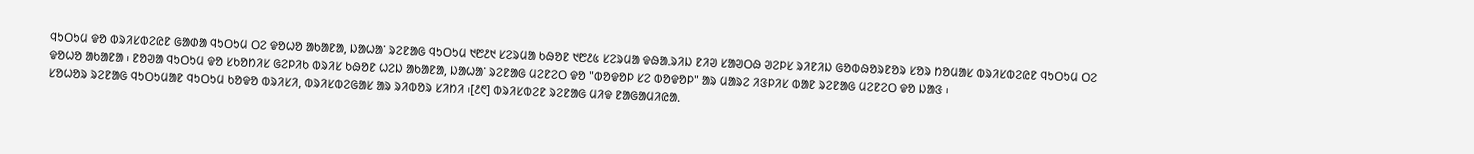ᱧᱩᱛᱩᱢ ᱫᱚ ᱵᱨᱤᱥᱵᱮᱭᱱ ᱜᱟᱰᱟ ᱧᱩᱛᱩᱢ ᱛᱮ ᱫᱚᱦᱚ ᱟᱠᱟᱱᱟ, ᱡᱟᱦᱟᱸ ᱨᱮᱱᱟᱜ ᱧᱩᱛᱩᱢ ᱑᱘᱒᱑ ᱥᱮᱨᱢᱟ ᱠᱷᱚᱱ ᱑᱘᱒᱕ ᱥᱮᱨᱢᱟ ᱫᱷᱟᱹᱨᱤᱡ ᱱᱤᱣ ᱥᱟᱣᱛᱷ ᱣᱮᱞᱥ ᱨᱤᱱᱤᱡ ᱜᱚᱵᱷᱚᱨᱱᱚᱨ ᱥᱚᱨ ᱴᱚᱢᱟᱥ ᱵᱨᱤᱥᱵᱮᱭᱱ ᱧᱩᱛᱩᱢ ᱛᱮ ᱫᱚᱦᱚ ᱟᱠᱟᱱᱟ ᱾ ᱱᱚᱣᱟ ᱧᱩᱛᱩᱢ ᱫᱚ ᱥᱠᱚᱴᱤᱥ ᱜᱮᱞᱤᱠ ᱵᱨᱤᱥ ᱠᱷᱚᱱ ᱦᱮᱡ ᱟᱠᱟᱱᱟ, ᱡᱟᱦᱟᱸ ᱨᱮᱱᱟᱜ ᱢᱮᱱᱮᱛ ᱫᱚ "ᱵᱚᱫᱚᱞ ᱥᱮ ᱵᱚᱫᱚᱞ" ᱟᱨ ᱢᱟᱨᱮ ᱤᱝᱞᱤᱥ ᱵᱟᱱ ᱨᱮᱱᱟᱜ ᱢᱮᱱᱮᱛ ᱫᱚ ᱡᱟᱝ ᱾
ᱥᱚᱦᱚᱨ ᱨᱮᱱᱟᱜ ᱧᱩᱛᱩᱢᱟᱱ ᱧᱩᱛᱩᱢ ᱠᱚᱫᱚ ᱵᱨᱤᱥᱤ, ᱵᱨᱤᱥᱵᱮᱜᱟᱥ ᱟᱨ ᱨᱤᱵᱚᱨ ᱥᱤᱴᱤ ᱾[᱒᱖] ᱵᱨᱤᱥᱵᱮᱱ ᱨᱮᱱᱟᱜ ᱢᱤᱫ ᱱᱟᱜᱟᱢᱤᱭᱟᱹ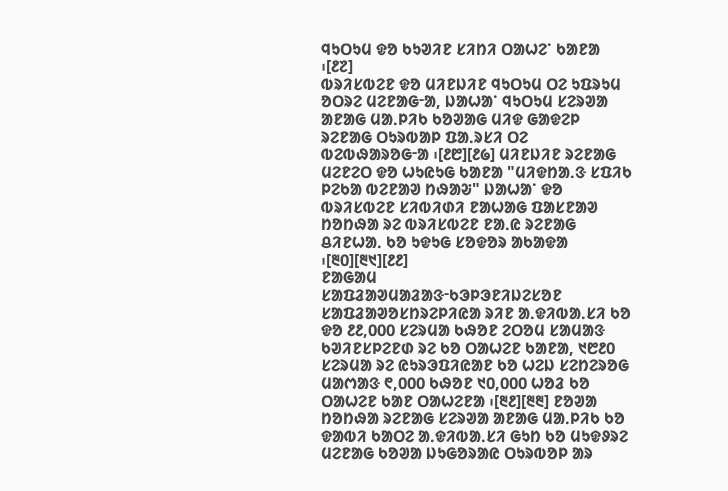ᱧᱩᱛᱩᱢ ᱫᱚ ᱠᱩᱣᱤᱱ ᱥᱤᱴᱤ ᱛᱟᱦᱮᱸ ᱠᱟᱱᱟ ᱾[᱒᱗]
ᱵᱨᱤᱥᱵᱮᱱ ᱫᱚ ᱢᱤᱱᱡᱤᱱ ᱧᱩᱛᱩᱢ ᱛᱮ ᱩᱯᱨᱩᱢ ᱚᱛᱨᱮ ᱢᱮᱱᱟᱜᱼᱟ, ᱡᱟᱦᱟᱸ ᱧᱩᱛᱩᱢ ᱥᱮᱨᱣᱟ ᱟᱱᱟᱜ ᱢᱟᱹᱞᱤᱠ ᱠᱚᱣᱟᱜ ᱢᱤᱫ ᱜᱟᱫᱮᱞ ᱨᱮᱱᱟᱜ ᱛᱩᱨᱵᱟᱞ ᱯᱟᱹᱨᱥᱤ ᱛᱮ ᱵᱮᱵᱷᱟᱨᱚᱜᱼᱟ ᱾[᱒᱘][᱒᱙] ᱢᱤᱱᱡᱤᱱ ᱨᱮᱱᱟᱜ ᱢᱮᱱᱮᱛ ᱫᱚ ᱦᱩᱭᱩᱜ ᱠᱟᱱᱟ "ᱢᱤᱫᱴᱟᱹᱝ ᱥᱯᱤᱠ ᱞᱮᱠᱟ ᱵᱮᱱᱟᱣ ᱴᱷᱟᱶ" ᱡᱟᱦᱟᱸ ᱫᱚ ᱵᱨᱤᱥᱵᱮᱱ ᱥᱤᱵᱤᱰᱤ ᱱᱟᱦᱟᱜ ᱯᱟᱥᱱᱟᱣ ᱴᱚᱴᱷᱟ ᱨᱮ ᱵᱨᱤᱥᱵᱮᱱ ᱱᱟᱹᱭ ᱨᱮᱱᱟᱜ ᱪᱤᱱᱦᱟᱹ ᱠᱚ ᱩᱫᱩᱜ ᱥᱚᱫᱚᱨ ᱟᱠᱟᱫᱟ ᱾[᱓᱐][᱓᱑][᱒᱒]
ᱱᱟᱜᱟᱢ
ᱥᱟᱯᱲᱟᱣᱢᱟᱲᱟᱝᱼᱠᱳᱞᱳᱱᱤᱡᱮᱥᱚᱱ
ᱥᱟᱯᱲᱟᱣᱚᱥᱴᱨᱮᱞᱤᱭᱟ ᱨᱤᱱ ᱟᱹᱫᱤᱵᱟᱹᱥᱤ ᱠᱚ ᱫᱚ ᱒᱒,᱐᱐᱐ ᱥᱮᱨᱢᱟ ᱠᱷᱚᱱ ᱮᱛᱚᱢ ᱥᱟᱢᱟᱝ ᱠᱣᱤᱱᱥᱞᱮᱱᱰ ᱨᱮ ᱠᱚ ᱛᱟᱦᱮᱱ ᱠᱟᱱᱟ, ᱑᱘᱒᱐ ᱥᱮᱨᱢᱟ ᱨᱮ ᱭᱩᱨᱳᱯᱤᱭᱟᱱ ᱠᱚ ᱦᱮᱡ ᱥᱮᱴᱮᱨᱚᱜ ᱢᱟᱬᱟᱝ ᱖,᱐᱐᱐ ᱠᱷᱚᱱ ᱑᱐,᱐᱐᱐ ᱦᱚᱲ ᱠᱚ ᱛᱟᱦᱮᱱ ᱠᱟᱱ ᱛᱟᱦᱮᱱᱟ ᱾[᱓᱒][᱓᱓] ᱱᱚᱣᱟ ᱴᱚᱴᱷᱟ ᱨᱮᱱᱟᱜ ᱥᱮᱨᱣᱟ ᱟᱱᱟᱜ ᱢᱟᱹᱞᱤᱠ ᱠᱚ ᱫᱟᱵᱤ ᱠᱟᱛᱮ ᱟᱹᱫᱤᱵᱟᱹᱥᱤ ᱜᱩᱴ ᱠᱚ ᱢᱩᱫᱽᱨᱮ ᱢᱮᱱᱟᱜ ᱠᱚᱣᱟ ᱡᱩᱜᱚᱨᱟᱭ ᱛᱩᱨᱵᱚᱞ ᱟᱨ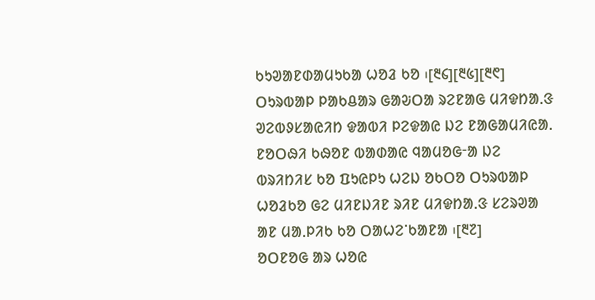ᱠᱩᱣᱟᱱᱰᱟᱢᱩᱠᱟ ᱦᱚᱲ ᱠᱚ ᱾[᱓᱔][᱓᱕][᱓᱖] ᱛᱩᱨᱵᱟᱞ ᱞᱟᱠᱪᱟᱨ ᱜᱟᱶᱛᱟ ᱨᱮᱱᱟᱜ ᱢᱤᱫᱴᱟᱹᱝ ᱣᱮᱵᱽᱥᱟᱭᱤᱴ ᱫᱟᱵᱤ ᱞᱮᱫᱟᱭ ᱡᱮ ᱱᱟᱜᱟᱢᱤᱭᱟᱹ ᱱᱚᱛᱷᱤ ᱠᱷᱚᱱ ᱵᱟᱰᱟᱭ ᱧᱟᱢᱚᱜᱼᱟ ᱡᱮ ᱵᱨᱤᱴᱤᱥ ᱠᱚ ᱯᱩᱭᱞᱩ ᱦᱮᱡ ᱚᱠᱛᱚ ᱛᱩᱨᱵᱟᱞ ᱦᱚᱲᱠᱚ ᱜᱮ ᱢᱤᱱᱡᱤᱱ ᱨᱤᱱ ᱢᱤᱫᱴᱟᱹᱝ ᱥᱮᱨᱣᱟ ᱟᱱ ᱢᱟᱹᱞᱤᱠ ᱠᱚ ᱛᱟᱦᱮᱸᱠᱟᱱᱟ ᱾[᱓᱗]
ᱚᱛᱱᱚᱜ ᱟᱨ ᱦᱚᱭ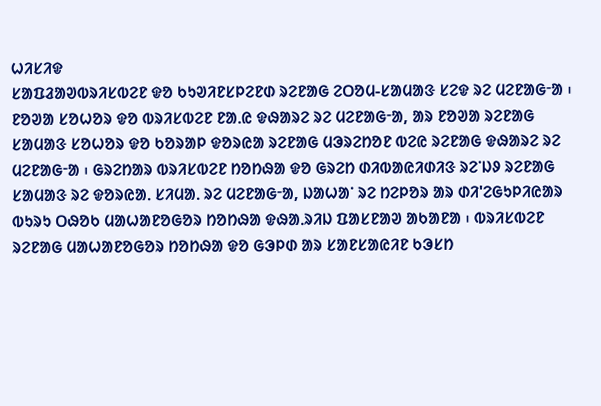ᱦᱤᱥᱤᱫ
ᱥᱟᱯᱲᱟᱣᱵᱨᱤᱥᱵᱮᱱ ᱫᱚ ᱠᱩᱣᱤᱱᱥᱞᱮᱱᱰ ᱨᱮᱱᱟᱜ ᱮᱛᱚᱢ-ᱥᱟᱢᱟᱝ ᱥᱮᱫ ᱨᱮ ᱢᱮᱱᱟᱜᱼᱟ ᱾ ᱱᱚᱣᱟ ᱥᱚᱦᱚᱨ ᱫᱚ ᱵᱨᱤᱥᱵᱮᱱ ᱱᱟᱹᱭ ᱫᱷᱟᱨᱮ ᱨᱮ ᱢᱮᱱᱟᱜᱼᱟ, ᱟᱨ ᱱᱚᱣᱟ ᱨᱮᱱᱟᱜ ᱥᱟᱢᱟᱝ ᱥᱚᱦᱚᱨ ᱫᱚ ᱠᱚᱨᱟᱞ ᱫᱚᱨᱭᱟ ᱨᱮᱱᱟᱜ ᱢᱳᱨᱮᱴᱚᱱ ᱵᱮᱭ ᱨᱮᱱᱟᱜ ᱫᱷᱟᱨᱮ ᱨᱮ ᱢᱮᱱᱟᱜᱼᱟ ᱾ ᱜᱨᱮᱴᱟᱨ ᱵᱨᱤᱥᱵᱮᱱ ᱴᱚᱴᱷᱟ ᱫᱚ ᱜᱨᱮᱴ ᱰᱤᱵᱟᱭᱤᱰᱤᱝ ᱨᱮᱸᱡᱽ ᱨᱮᱱᱟᱜ ᱥᱟᱢᱟᱝ ᱨᱮ ᱫᱚᱨᱭᱟᱹ ᱥᱤᱢᱟᱹ ᱨᱮ ᱢᱮᱱᱟᱜᱼᱟ, ᱡᱟᱦᱟᱸ ᱨᱮ ᱴᱮᱞᱚᱨ ᱟᱨ ᱰᱤ'ᱮᱜᱩᱞᱤᱭᱟᱨ ᱵᱩᱨᱩ ᱛᱷᱚᱠ ᱢᱟᱦᱟᱱᱚᱜᱚᱨ ᱴᱚᱴᱷᱟ ᱫᱷᱟᱹᱨᱤᱡ ᱯᱟᱥᱱᱟᱣ ᱟᱠᱟᱱᱟ ᱾ ᱵᱨᱤᱥᱵᱮᱱ ᱨᱮᱱᱟᱜ ᱢᱟᱦᱟᱱᱚᱜᱚᱨ ᱴᱚᱴᱷᱟ ᱫᱚ ᱜᱳᱞᱰ ᱟᱨ ᱥᱟᱱᱥᱟᱭᱤᱱ ᱠᱳᱥᱴ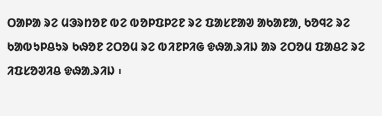ᱛᱟᱞᱟ ᱨᱮ ᱢᱳᱨᱴᱚᱱ ᱵᱮ ᱵᱚᱞᱯᱞᱮᱱ ᱨᱮ ᱯᱟᱥᱱᱟᱣ ᱟᱠᱟᱱᱟ, ᱠᱚᱧᱮ ᱨᱮ ᱠᱟᱵᱩᱞᱪᱩᱨ ᱠᱷᱚᱱ ᱮᱛᱚᱢ ᱨᱮ ᱵᱤᱱᱞᱤᱜ ᱫᱷᱟᱹᱨᱤᱡ ᱟᱨ ᱮᱛᱚᱢ ᱯᱟᱪᱮ ᱨᱮ ᱤᱯᱥᱚᱣᱤᱪ ᱫᱷᱟᱹᱨᱤᱡ ᱾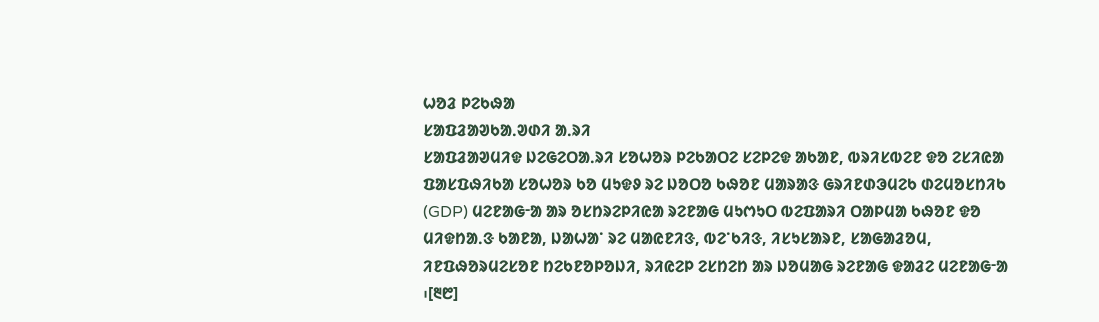ᱦᱚᱲ ᱞᱮᱠᱷᱟ
ᱥᱟᱯᱲᱟᱣᱠᱟᱹᱣᱰᱤ ᱟᱹᱨᱤ
ᱥᱟᱯᱲᱟᱣᱢᱤᱫ ᱡᱮᱜᱮᱛᱟᱹᱨᱤ ᱥᱚᱦᱚᱨ ᱞᱮᱠᱟᱛᱮ ᱥᱮᱞᱮᱫ ᱟᱠᱟᱱ, ᱵᱨᱤᱥᱵᱮᱱ ᱫᱚ ᱮᱥᱤᱭᱟ ᱯᱟᱥᱯᱷᱤᱠᱟ ᱥᱚᱦᱚᱨ ᱠᱚ ᱢᱩᱫᱽ ᱨᱮ ᱡᱚᱛᱚ ᱠᱷᱚᱱ ᱢᱟᱨᱟᱝ ᱜᱨᱤᱱᱰᱳᱢᱮᱠ ᱰᱮᱢᱚᱥᱴᱤᱠ (GDP) ᱢᱮᱱᱟᱜᱼᱟ ᱟᱨ ᱚᱥᱴᱨᱮᱞᱤᱭᱟ ᱨᱮᱱᱟᱜ ᱢᱩᱬᱩᱛ ᱵᱮᱯᱟᱨᱤ ᱛᱟᱞᱢᱟ ᱠᱷᱚᱱ ᱫᱚ ᱢᱤᱫᱴᱟᱹᱝ ᱠᱟᱱᱟ, ᱡᱟᱦᱟᱸ ᱨᱮ ᱢᱟᱭᱱᱤᱝ, ᱵᱮᱸᱠᱤᱝ, ᱤᱥᱩᱥᱟᱨᱱ, ᱥᱟᱜᱟᱲᱚᱢ, ᱤᱱᱯᱷᱚᱨᱢᱮᱥᱚᱱ ᱴᱮᱠᱱᱚᱞᱚᱡᱤ, ᱨᱤᱭᱮᱞ ᱮᱥᱴᱮᱴ ᱟᱨ ᱡᱚᱢᱟᱜ ᱨᱮᱱᱟᱜ ᱫᱟᱲᱮ ᱢᱮᱱᱟᱜᱼᱟ ᱾[᱓᱘]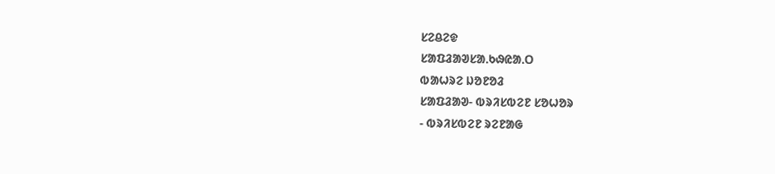ᱥᱮᱪᱮᱫ
ᱥᱟᱯᱲᱟᱣᱥᱟᱹᱠᱷᱭᱟᱹᱛ
ᱵᱟᱦᱨᱮ ᱡᱚᱱᱚᱲ
ᱥᱟᱯᱲᱟᱣ- ᱵᱨᱤᱥᱵᱮᱱ ᱥᱚᱦᱚᱨ
- ᱵᱨᱤᱥᱵᱮᱱ ᱨᱮᱱᱟᱜ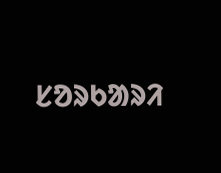ᱥᱚᱨᱠᱟᱨᱤ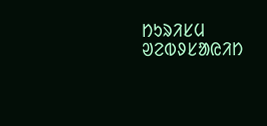ᱴᱩᱨᱤᱥᱢ ᱣᱮᱵᱽᱥᱟᱭᱤᱴ